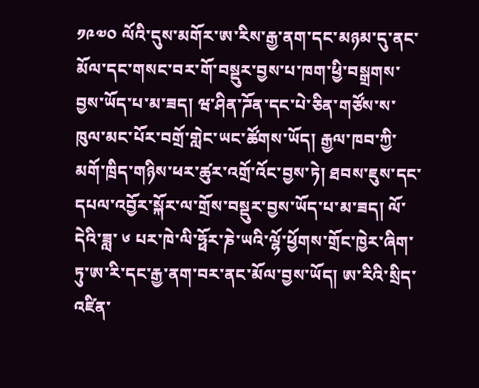༡༩༧༠ ལོའི་དུས་མགོར་ཨ་རིས་རྒྱ་ནག་དང་མཉམ་དུ་ནང་མོལ་དང་གསང་བར་གོ་བསྡུར་བྱས་པ་ཁག་ཕྱི་བསྒྲགས་བྱས་ཡོད་པ་མ་ཟད། ཝ་ཤིན་ཌོན་དང་པེ་ཅིན་གཙོས་ས་ཁུལ་མང་པོར་བགྲོ་གླེང་ཡང་ཚོགས་ཡོད། རྒྱལ་ཁབ་ཀྱི་མགོ་ཁྲིད་གཉིས་ཕར་ཚུར་འགྲོ་འོང་བྱས་ཏེ། ཐབས་ཇུས་དང་དཔལ་འབྱོར་སྐོར་ལ་གྲོས་བསྡུར་བྱས་ཡོད་པ་མ་ཟད། ལོ་དེའི་ཟླ་ ༦ པར་ཁེ་ལི་ཧྥོར་ཎེ་ཡའི་ལྷོ་ཕྱོགས་གྲོང་ཁྱེར་ཞིག་ཏུ་ཨ་རི་དང་རྒྱ་ནག་བར་ནང་མོལ་བྱས་ཡོད། ཨ་རིའི་སྲིད་འཛིན་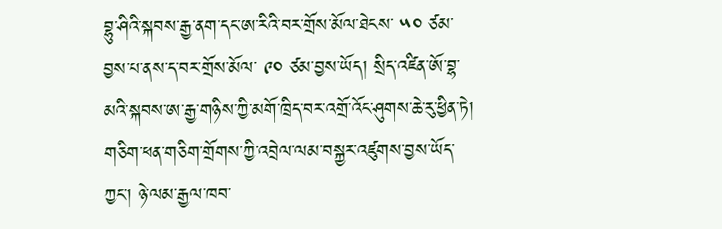བྷུ་ཤིའི་སྐབས་རྒྱ་ནག་དང་ཨ་རིའི་བར་གྲོས་མོལ་ཐེངས་ ༥༠ ཙམ་བྱས་པ་ནས་ད་བར་གྲོས་མོལ་ ༩༠ ཙམ་བྱས་ཡོད། སྲིད་འཛིན་ཨོ་བྷ་མའི་སྐབས་ཨ་རྒྱ་གཉིས་ཀྱི་མགོ་ཁྲིད་བར་འགྲོ་འོང་ཤུགས་ཆེ་རུ་ཕྱིན་ཏེ། གཅིག་ཕན་གཅིག་གྲོགས་ཀྱི་འབྲེལ་ལམ་བསྐྱར་འཛུགས་བྱས་ཡོད་ཀྱང་། ཉེ་ལམ་རྒྱལ་ཁབ་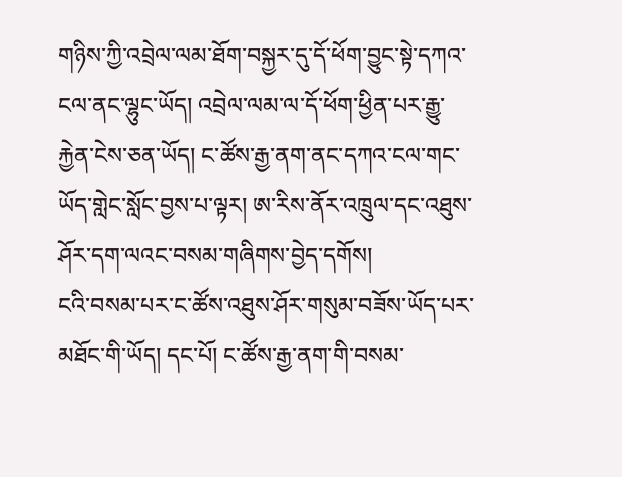གཉིས་ཀྱི་འབྲེལ་ལམ་ཐོག་བསྐྱར་དུ་དོ་ཕོག་བྱུང་སྟེ་དཀའ་ངལ་ནང་ལྷུང་ཡོད། འབྲེལ་ལམ་ལ་དོ་ཕོག་ཕྱིན་པར་རྒྱུ་རྐྱེན་ངེས་ཅན་ཡོད། ང་ཚོས་རྒྱ་ནག་ནང་དཀའ་ངལ་གང་ཡོད་གླེང་སློང་བྱས་པ་ལྟར། ཨ་རིས་ནོར་འཁྲུལ་དང་འཐུས་ཤོར་དག་ལའང་བསམ་གཞིགས་བྱེད་དགོས།
ངའི་བསམ་པར་ང་ཚོས་འཐུས་ཤོར་གསུམ་བཟོས་ཡོད་པར་མཐོང་གི་ཡོད། དང་པོ། ང་ཚོས་རྒྱ་ནག་གི་བསམ་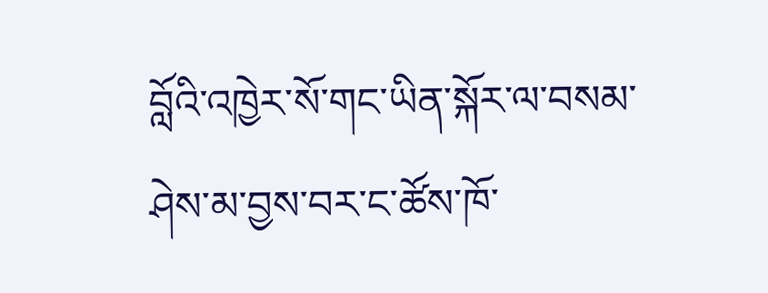བློའི་འཁྱེར་སོ་གང་ཡིན་སྐོར་ལ་བསམ་ཤེས་མ་བྱས་བར་ང་ཚོས་ཁོ་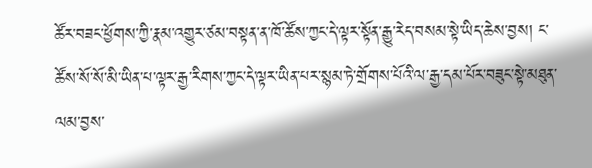ཚོར་བཟང་ཕྱོགས་ཀྱི་རྣམ་འགྱུར་ཙམ་བསྟན་ན་ཁོ་ཚོས་ཀྱང་དེ་ལྟར་སྟོན་རྒྱུ་རེད་བསམ་སྟེ་ཡིད་ཆེས་བྱས། ང་ཚོས་སོ་སོ་མི་ཡིན་པ་ལྟར་རྒྱ་རིགས་ཀྱང་དེ་ལྟར་ཡིན་པར་སྙམ་ཏེ་གྲོགས་པོའི་ལ་རྒྱ་དམ་པོར་བཟུང་སྟེ་མཐུན་ལམ་བྱས་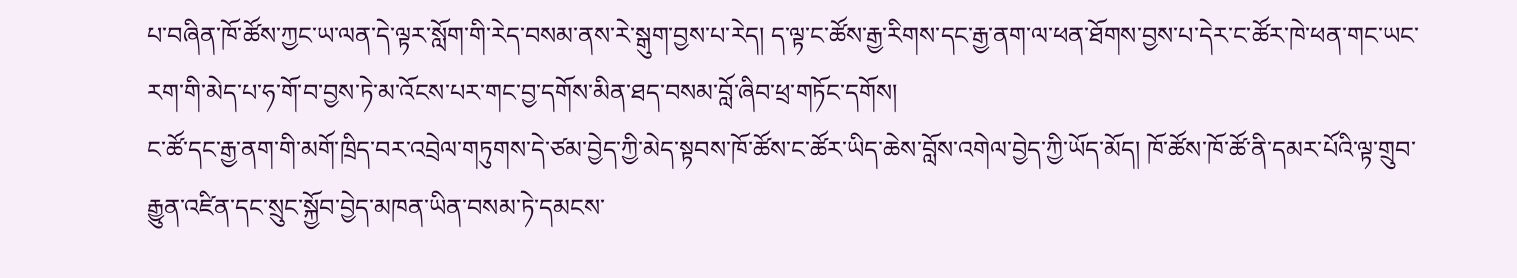པ་བཞིན་ཁོ་ཚོས་ཀྱང་ཡ་ལན་དེ་ལྟར་སློག་གི་རེད་བསམ་ནས་རེ་སྒུག་བྱས་པ་རེད། ད་ལྟ་ང་ཚོས་རྒྱ་རིགས་དང་རྒྱ་ནག་ལ་ཕན་ཐོགས་བྱས་པ་དེར་ང་ཚོར་ཁེ་ཕན་གང་ཡང་རག་གི་མེད་པ་ཧ་གོ་བ་བྱས་ཏེ་མ་འོངས་པར་གང་བྱ་དགོས་མིན་ཐད་བསམ་བློ་ཞིབ་ཕྲ་གཏོང་དགོས།
ང་ཚོ་དང་རྒྱ་ནག་གི་མགོ་ཁྲིད་བར་འབྲེལ་གཏུགས་དེ་ཙམ་བྱེད་ཀྱི་མེད་སྟབས་ཁོ་ཚོས་ང་ཚོར་ཡིད་ཆེས་བློས་འགེལ་བྱེད་ཀྱི་ཡོད་མོད། ཁོ་ཚོས་ཁོ་ཚོ་ནི་དམར་པོའི་ལྟ་གྲུབ་རྒྱུན་འཛིན་དང་སྲུང་སྐྱོབ་བྱེད་མཁན་ཡིན་བསམ་ཏེ་དམངས་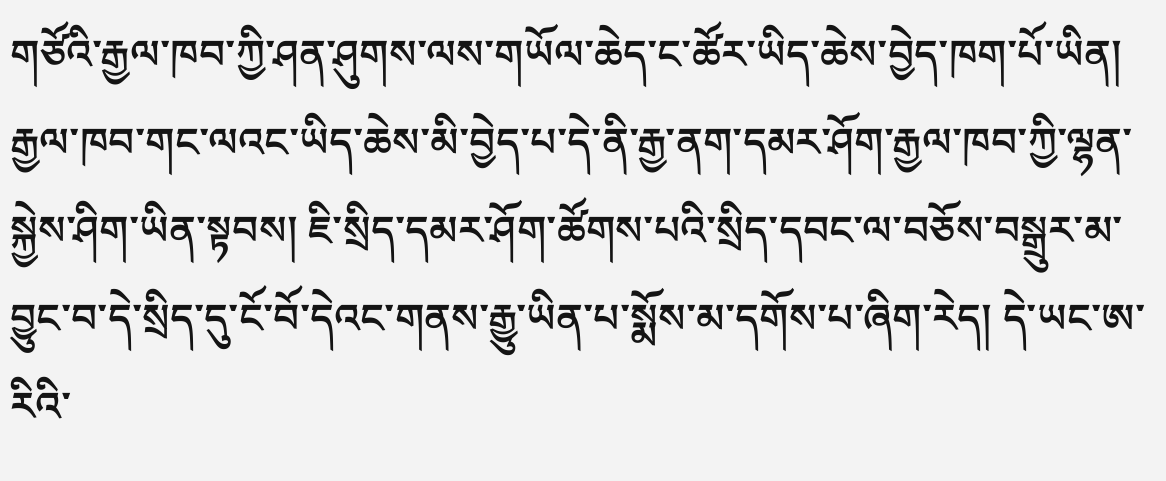གཙོའི་རྒྱལ་ཁབ་ཀྱི་ཤན་ཤུགས་ལས་གཡོལ་ཆེད་ང་ཚོར་ཡིད་ཆེས་བྱེད་ཁག་པོ་ཡིན། རྒྱལ་ཁབ་གང་ལའང་ཡིད་ཆེས་མི་བྱེད་པ་དེ་ནི་རྒྱ་ནག་དམར་ཤོག་རྒྱལ་ཁབ་ཀྱི་ལྷན་སྐྱེས་ཤིག་ཡིན་སྟབས། ཇི་སྲིད་དམར་ཤོག་ཚོགས་པའི་སྲིད་དབང་ལ་བཅོས་བསྒྲུར་མ་བྱུང་བ་དེ་སྲིད་དུ་ངོ་བོ་དེའང་གནས་རྒྱུ་ཡིན་པ་སྨོས་མ་དགོས་པ་ཞིག་རེད། དེ་ཡང་ཨ་རིའི་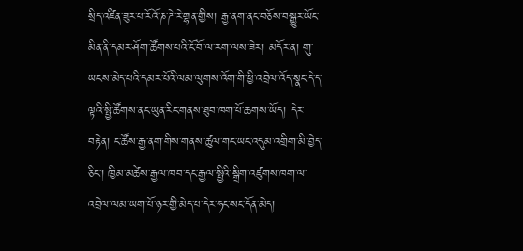སྲིད་འཛིན་ཟུར་པ་རོའོ་ཎ་ཌེ་རེ་གྷན་གྱིས། རྒྱ་ནག་ནང་བཅོས་བསྒྱུར་ཡོང་མིན་ནི་དམར་ཤོག་ཚོགས་པའི་ངོ་བོ་ལ་རག་ལས་ཟེར། མདོར་ན། གུ་ཡངས་མེད་པའི་དམར་པོའི་ལམ་ལུགས་འོག་གི་ཕྱི་འབྲེལ་འོད་སྣང་དེ་ད་ལྟའི་སྤྱི་ཚོགས་ནང་ཡུན་རིང་གནས་ཐུབ་ཁག་པོ་ཆགས་ཡོད། དེར་བརྟེན། ང་ཚོས་རྒྱ་ནག་གིས་གནས་ཚུལ་གང་ཡང་འདུམ་འགྲིག་མི་བྱེད་ཅིང་། ཁྱིམ་མཚེས་རྒྱལ་ཁབ་དང་རྒྱལ་སྤྱིའི་སྒྲིག་འཛུགས་ཁག་ལ་འབྲེལ་ལམ་ཡག་པོ་ཉར་གྱི་མེད་པ་དེར་ཧང་སང་དོན་མེད།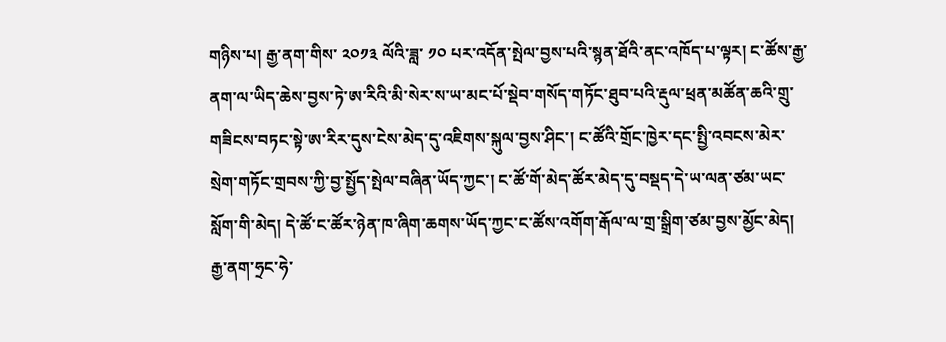གཉིས་པ། རྒྱ་ནག་གིས་ ༢༠༡༣ ལོའི་ཟླ་ ༡༠ པར་འདོན་སྤེལ་བྱས་པའི་སྙན་ཐོའི་ནང་འཁོད་པ་ལྟར། ང་ཚོས་རྒྱ་ནག་ལ་ཡིད་ཆེས་བྱས་ཏེ་ཨ་རིའི་མི་སེར་ས་ཡ་མང་པོ་སྡེབ་གསོད་གཏོང་ཐུབ་པའི་རྡུལ་ཕྲན་མཚོན་ཆའི་གྲུ་གཟིངས་བཏང་སྟེ་ཨ་རིར་དུས་ངེས་མེད་དུ་འཇིགས་སྐུལ་བྱས་ཤིང་། ང་ཚོའི་གྲོང་ཁྱེར་དང་སྤྱི་འབངས་མེར་སྲེག་གཏོང་གྲབས་ཀྱི་བྱ་སྤྱོད་སྤེལ་བཞིན་ཡོད་ཀྱང་། ང་ཚོ་གོ་མེད་ཚོར་མེད་དུ་བསྡད་དེ་ཡ་ལན་ཙམ་ཡང་སློག་གི་མེད། དེ་ཚོ་ང་ཚོར་ཉེན་ཁ་ཞིག་ཆགས་ཡོད་ཀྱང་ང་ཚོས་འགོག་རྒོལ་ལ་གྲ་སྒྲིག་ཙམ་བྱས་མྱོང་མེད། རྒྱ་ནག་ཧྲང་ཧེ་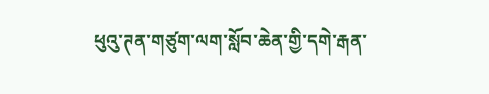ཕུའུ་ཊན་གཙུག་ལག་སློབ་ཆེན་གྱི་དགེ་རྒན་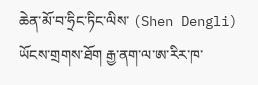ཆེན་མོ་བ་ཧྲིང་ཏིང་ལིས་ (Shen Dengli) ཡོངས་གྲགས་ཐོག རྒྱ་ནག་ལ་ཨ་རིར་ཁ་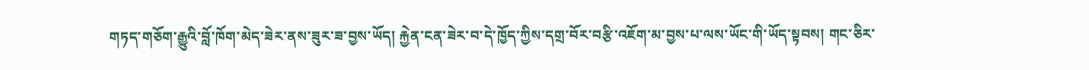གཏད་གཅོག་རྒྱུའི་བློ་ཁོག་མེད་ཟེར་ནས་ཟུར་ཟ་བྱས་ཡོད། རྐྱེན་ངན་ཟེར་བ་དེ་ཁྱོད་ཀྱིས་དགྲ་བོར་བརྩི་འཇོག་མ་བྱས་པ་ལས་ཡོང་གི་ཡོད་སྟབས། གང་ཅིར་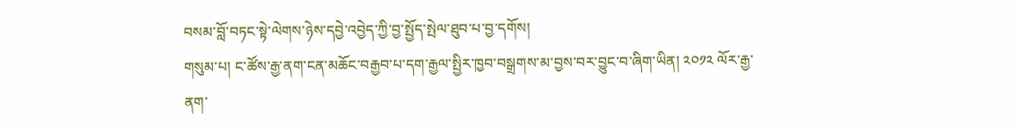བསམ་བློ་བཏང་སྟེ་ལེགས་ཉེས་དབྱེ་འབྱེད་ཀྱི་བྱ་སྤྱོད་སྤེལ་ཐུབ་པ་བྱ་དགོས།
གསུམ་པ། ང་ཚོས་རྒྱ་ནག་ངན་མཆོང་བརྒྱབ་པ་དག་རྒྱལ་སྤྱིར་ཁྱབ་བསྒྲགས་མ་བྱས་བར་བྱུང་བ་ཞིག་ཡིན། ༢༠༡༢ ལོར་རྒྱ་ནག་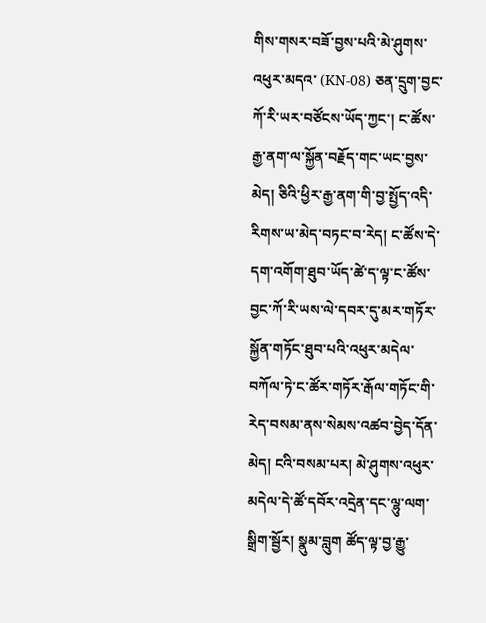གིས་གསར་བཟོ་བྱས་པའི་མེ་ཤུགས་འཕུར་མདའ་ (KN-08) ཅན་དྲུག་བྱང་ཀོ་རི་ཡར་བཙོངས་ཡོད་ཀྱང་། ང་ཚོས་རྒྱ་ནག་ལ་སྐྱོན་བརྗོད་གང་ཡང་བྱས་མེད། ཅིའི་ཕྱིར་རྒྱ་ནག་གི་བྱ་སྤྱོད་འདི་རིགས་ཡ་མེད་བཏང་བ་རེད། ང་ཚོས་དེ་དག་འགོག་ཐུབ་ཡོད་ཚེ་ད་ལྟ་ང་ཚོས་བྱང་ཀོ་རི་ཡས་ལེ་དབར་དུ་མར་གཏོར་སྐྱོན་གཏོང་ཐུབ་པའི་འཕུར་མདེལ་བཀོལ་ཏེ་ང་ཚོར་གཏོར་རྒོལ་གཏོང་གི་རེད་བསམ་ནས་སེམས་འཚབ་བྱེད་དོན་མེད། ངའི་བསམ་པར། མེ་ཤུགས་འཕུར་མདེལ་དེ་ཚོ་དབོར་འདྲེན་དང་ལྷུ་ལག་སྒྲིག་སྦྱོར། སྣུམ་བླུག ཚོད་ལྟ་བྱ་རྒྱུ་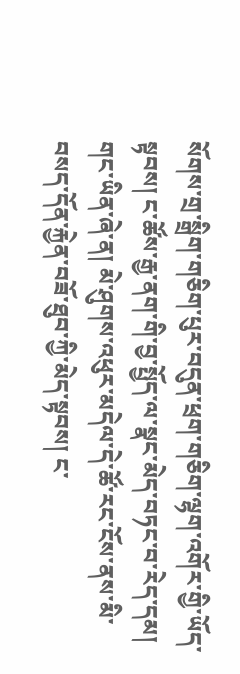སོགས་གྲ་སྒྲིག་གཅིག་པུར་བདུན་ཕྲག་གཅིག་ལྷག་འགོར་གྱི་ཡོད་སྟབས། ང་ཚོས་རྒྱ་ནག་གི་བྱ་སྤྱོད་ལ་སྣང་མེད་བཏང་བ་རེད་དམ། གང་ཡིན་ཞེ་ན། མེ་ཤུགས་འཕུར་མདེལ་དེ་ཚོ་རང་ངོས་ནས་མི་བསད་དོན་རྐྱེན་བཟོ་ཐུབ་ཀྱི་མེད་སྟབས། ང་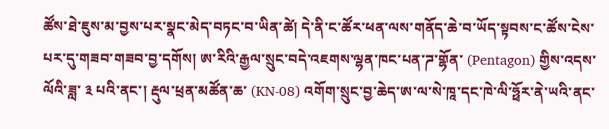ཚོས་ཐེ་ཇུས་མ་བྱས་པར་སྣང་མེད་བཏང་བ་ཡིན་ཚེ། དེ་ནི་ང་ཚོར་ཕན་ལས་གནོད་ཆེ་བ་ཡོད་སྟབས་ང་ཚོས་ངེས་པར་དུ་གཟབ་གཟབ་བྱ་དགོས། ཨ་རིའི་རྒྱལ་སྲུང་བདེ་འཇགས་ལྷན་ཁང་པན་ཌ་གྷོན་ (Pentagon) གྱིས་འདས་ལོའི་ཟླ་ ༣ པའི་ནང་། རྡུལ་ཕྲན་མཚོན་ཆ་ (KN-08) འགོག་སྲུང་བྱ་ཆེད་ཨ་ལ་སེ་ཁཱ་དང་ཁེ་ལི་ཧྥོར་ནེ་ཡའི་ནང་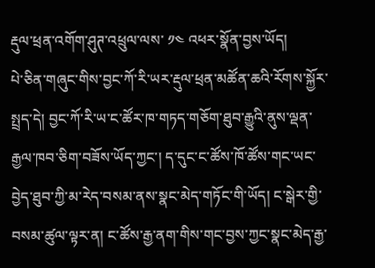རྡུལ་ཕྲན་འགོག་ཤུཊ་འཕྲུལ་ལས་ ༡༤ འཕར་སྣོན་བྱས་ཡོད།
པེ་ཅིན་གཞུང་གིས་བྱང་ཀོ་རི་ཡར་རྡུལ་ཕྲན་མཚོན་ཆའི་རོགས་སྐྱོར་སྤྲད་དེ། བྱང་ཀོ་རི་ཡ་ང་ཚོར་ཁ་གཏད་གཅོག་ཐུབ་རྒྱུའི་ནུས་ལྡན་རྒྱལ་ཁབ་ཅིག་བཟོས་ཡོད་ཀྱང་། ད་དུང་ང་ཚོས་ཁོ་ཚོས་གང་ཡང་བྱེད་ཐུབ་ཀྱི་མ་རེད་བསམ་ནས་སྣང་མེད་གཏོང་གི་ཡོད། ང་སྒེར་གྱི་བསམ་ཚུལ་ལྟར་ན། ང་ཚོས་རྒྱ་ནག་གིས་གང་བྱས་ཀྱང་སྣང་མེད་རྒྱ་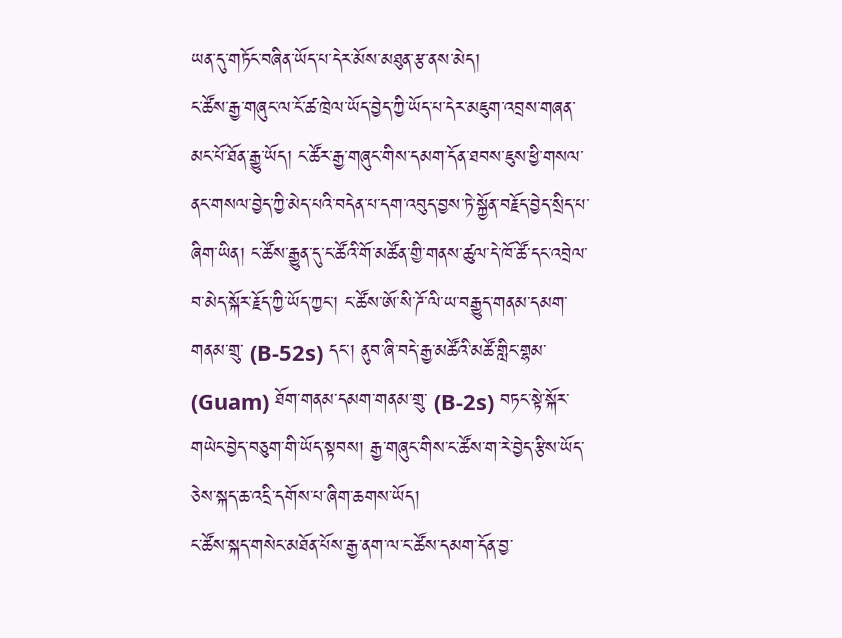ཡན་དུ་གཏོང་བཞིན་ཡོད་པ་དེར་མོས་མཐུན་རྩ་ནས་མེད།
ང་ཚོས་རྒྱ་གཞུང་ལ་ངོ་ཚ་ཁྲེལ་ཡོད་བྱེད་ཀྱི་ཡོད་པ་དེར་མཇུག་འབྲས་གཞན་མང་པོ་ཐོན་རྒྱུ་ཡོད། ང་ཚོར་རྒྱ་གཞུང་གིས་དམག་དོན་ཐབས་ཇུས་ཕྱི་གསལ་ནང་གསལ་བྱེད་ཀྱི་མེད་པའི་བདེན་པ་དག་འབུད་བྱས་ཏེ་སྐྱོན་བརྗོད་བྱེད་སྲིད་པ་ཞིག་ཡིན། ང་ཚོས་རྒྱུན་དུ་ང་ཚོའི་གོ་མཚོན་གྱི་གནས་ཚུལ་དེ་ཁོ་ཚོ་དང་འབྲེལ་བ་མེད་སྐོར་རྗོད་ཀྱི་ཡོད་ཀྱང་། ང་ཚོས་ཨོ་སི་ཌོ་ལི་ཡ་བརྒྱུད་གནམ་དམག་གནམ་གྲུ་ (B-52s) དང་། ནུབ་ཞི་བདེ་རྒྱ་མཚོའི་མཚོ་གླིང་གྷམ་ (Guam) ཐོག་གནམ་དམག་གནམ་གྲུ་ (B-2s) བཏང་སྟེ་སྐོར་གཡེང་བྱེད་བཅུག་གི་ཡོད་སྟབས། རྒྱ་གཞུང་གིས་ང་ཚོས་ག་རེ་བྱེད་རྩིས་ཡོད་ཅེས་སྐད་ཆ་འདྲི་དགོས་པ་ཞིག་ཆགས་ཡོད།
ང་ཚོས་སྐད་གསེང་མཐོན་པོས་རྒྱ་ནག་ལ་ང་ཚོས་དམག་དོན་བྱ་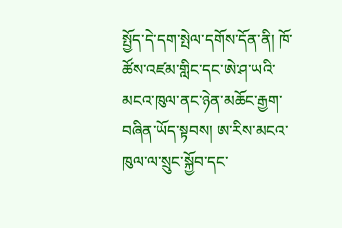སྤྱོད་དེ་དག་སྤེལ་དགོས་དོན་ནི། ཁོ་ཚོས་འཛམ་གླིང་དང་ཨེ་ཤ་ཡའི་མངའ་ཁུལ་ནང་ཉེན་མཆོང་རྒྱག་བཞིན་ཡོད་སྟབས། ཨ་རིས་མངའ་ཁུལ་ལ་སྲུང་སྐྱོབ་དང་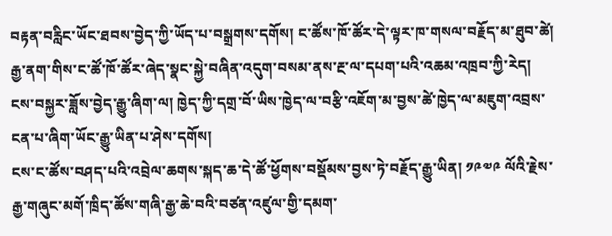བརྟན་བརླིང་ཡོང་ཐབས་བྱེད་ཀྱི་ཡོད་པ་བསྒྲགས་དགོས། ང་ཚོས་ཁོ་ཚོར་དེ་ལྟར་ཁ་གསལ་བརྗོད་མ་ཐུབ་ཚེ། རྒྱ་ནག་གིས་ང་ཚོ་ཁོ་ཚོར་ཞེད་སྣང་སྐྱེ་བཞིན་འདུག་བསམ་ནས་རྔ་ལ་དཔག་པའི་འཆམ་འཁྲབ་ཀྱི་རེད། ངས་བསྐྱར་ཟློས་བྱེད་རྒྱུ་ཞིག་ལ། ཁྱེད་ཀྱི་དགྲ་བོ་ཡིས་ཁྱེད་ལ་བརྩི་འཇོག་མ་བྱས་ཚེ་ཁྱེད་ལ་མཇུག་འབྲས་ངན་པ་ཞིག་ཡོང་རྒྱུ་ཡིན་པ་ཤེས་དགོས།
ངས་ང་ཚོས་བཤད་པའི་འབྲེལ་ཆགས་སྐད་ཆ་དེ་ཚོ་ཕྱོགས་བསྡོམས་བྱས་ཏེ་བརྗོད་རྒྱུ་ཡིན། ༡༩༧༩ ལོའི་རྗེས་རྒྱ་གཞུང་མགོ་ཁྲིད་ཚོས་གཞི་རྒྱ་ཆེ་བའི་བཙན་འཛུལ་གྱི་དམག་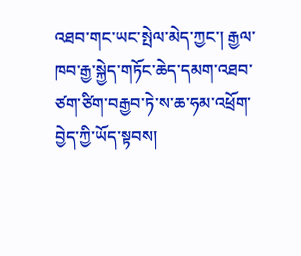འཐབ་གང་ཡང་སྤེལ་མེད་ཀྱང་། རྒྱལ་ཁབ་རྒྱ་སྐྱེད་གཏོང་ཆེད་དམག་འཐབ་ཙག་ཙིག་བརྒྱབ་ཏེ་ས་ཆ་ཧམ་འཕྲོག་བྱེད་ཀྱི་ཡོད་སྟབས།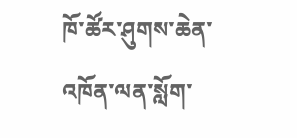ཁོ་ཚོར་ཤུགས་ཆེན་འཁོན་ལན་སློག་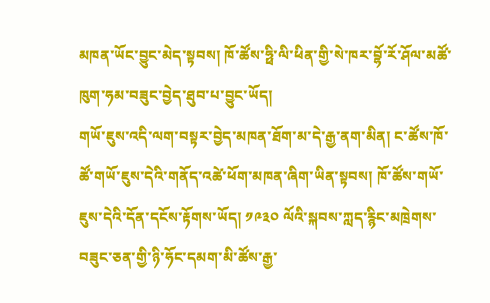མཁན་ཡོང་བྱུང་མེད་སྟབས། ཁོ་ཚོས་ཧྥི་ལི་ཕིན་གྱི་སེ་ཁར་བྷོ་རོ་ཤོལ་མཚོ་ཁུག་ཧམ་བཟུང་བྱེད་ཐུབ་པ་བྱུང་ཡོད།
གཡོ་ཇུས་འདི་ལག་བསྟར་བྱེད་མཁན་ཐོག་མ་དེ་རྒྱ་ནག་མིན། ང་ཚོས་ཁོ་ཚོ་གཡོ་ཇུས་དེའི་གནོད་འཚེ་ཕོག་མཁན་ཞིག་ཡིན་སྟབས། ཁོ་ཚོས་གཡོ་ཇུས་དེའི་དོན་དངོས་རྟོགས་ཡོད། ༡༩༣༠ ལོའི་སྐབས་ཀླད་རྙིང་མཁྲེགས་བཟུང་ཅན་གྱི་ཉི་ཧོང་དམག་མི་ཚོས་རྒྱ་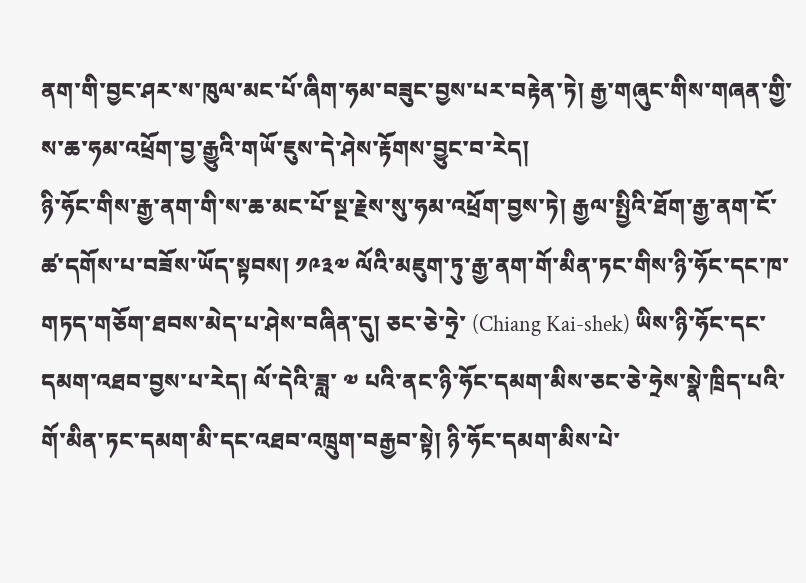ནག་གི་བྱང་ཤར་ས་ཁུལ་མང་པོ་ཞིག་ཧམ་བཟུང་བྱས་པར་བརྟེན་ཏེ། རྒྱ་གཞུང་གིས་གཞན་གྱི་ས་ཆ་ཧམ་འཕྲོག་བྱ་རྒྱུའི་གཡོ་ཇུས་དེ་ཤེས་རྟོགས་བྱུང་བ་རེད།
ཉི་ཧོང་གིས་རྒྱ་ནག་གི་ས་ཆ་མང་པོ་སྔ་རྗེས་སུ་ཧམ་འཕྲོག་བྱས་ཏེ། རྒྱལ་སྤྱིའི་ཐོག་རྒྱ་ནག་ངོ་ཚ་དགོས་པ་བཟོས་ཡོད་སྟབས། ༡༩༣༧ ལོའི་མཇུག་ཏུ་རྒྱ་ནག་གོ་མིན་ཏང་གིས་ཉི་ཧོང་དང་ཁ་གཏད་གཅོག་ཐབས་མེད་པ་ཤེས་བཞིན་དུ། ཅང་ཅེ་ཧྲེ་ (Chiang Kai-shek) ཡིས་ཉི་ཧོང་དང་དམག་འཐབ་བྱས་པ་རེད། ལོ་དེའི་ཟླ་ ༧ པའི་ནང་ཉི་ཧོང་དམག་མིས་ཅང་ཅེ་ཧྲེས་སྣེ་ཁྲིད་པའི་གོ་མིན་ཏང་དམག་མི་དང་འཐབ་འཁྲུག་བརྒྱབ་སྟེ། ཉི་ཧོང་དམག་མིས་པེ་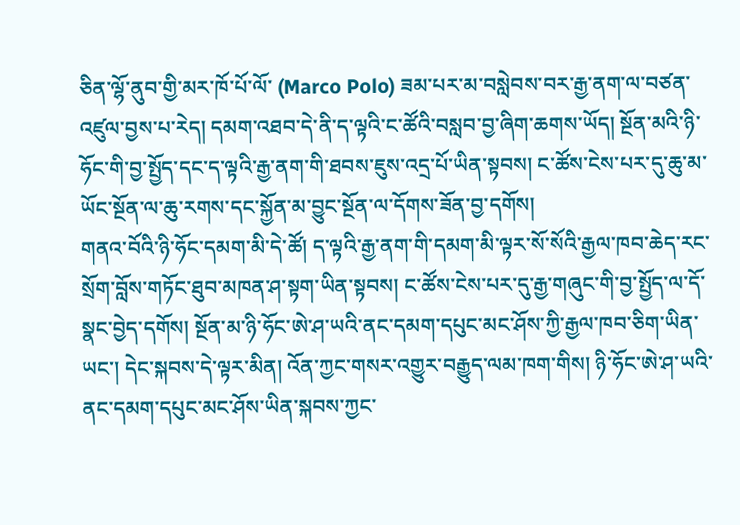ཅིན་ལྷོ་ནུབ་གྱི་མར་ཁོ་པོ་ལོ་ (Marco Polo) ཟམ་པར་མ་བསླེབས་བར་རྒྱ་ནག་ལ་བཙན་འཛུལ་བྱས་པ་རེད། དམག་འཐབ་དེ་ནི་ད་ལྟའི་ང་ཚོའི་བསླབ་བྱ་ཞིག་ཆགས་ཡོད། སྔོན་མའི་ཉི་ཧོང་གི་བྱ་སྤྱོད་དང་ད་ལྟའི་རྒྱ་ནག་གི་ཐབས་ཇུས་འདྲ་པོ་ཡིན་སྟབས། ང་ཚོས་ངེས་པར་དུ་ཆུ་མ་ཡོང་སྔོན་ལ་ཆུ་རགས་དང་སྐྱོན་མ་བྱུང་སྔོན་ལ་དོགས་ཟོན་བྱ་དགོས།
གནའ་བོའི་ཉི་ཧོང་དམག་མི་དེ་ཚོ། ད་ལྟའི་རྒྱ་ནག་གི་དམག་མི་ལྟར་སོ་སོའི་རྒྱལ་ཁབ་ཆེད་རང་སྲོག་བློས་གཏོང་ཐུབ་མཁན་ཤ་སྟག་ཡིན་སྟབས། ང་ཚོས་ངེས་པར་དུ་རྒྱ་གཞུང་གི་བྱ་སྤྱོད་ལ་དོ་སྣང་བྱེད་དགོས། སྔོན་མ་ཉི་ཧོང་ཨེ་ཤ་ཡའི་ནང་དམག་དཔུང་མང་ཤོས་ཀྱི་རྒྱལ་ཁབ་ཅིག་ཡིན་ཡང་། དེང་སྐབས་དེ་ལྟར་མིན། འོན་ཀྱང་གསར་འགྱུར་བརྒྱུད་ལམ་ཁག་གིས། ཉི་ཧོང་ཨེ་ཤ་ཡའི་ནང་དམག་དཔུང་མང་ཤོས་ཡིན་སྐབས་ཀྱང་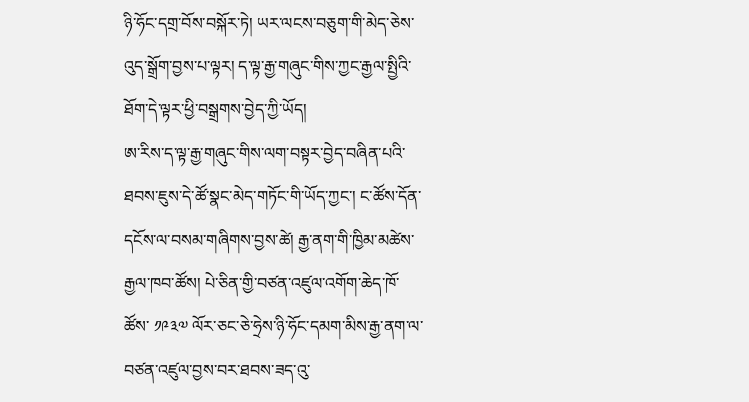ཉི་ཧོང་དགྲ་བོས་བསྐོར་ཏེ། ཡར་ལངས་བཅུག་གི་མེད་ཅེས་འུད་སྒྲོག་བྱས་པ་ལྟར། ད་ལྟ་རྒྱ་གཞུང་གིས་ཀྱང་རྒྱལ་སྤྱིའི་ཐོག་དེ་ལྟར་ཕྱི་བསྒྲགས་བྱེད་ཀྱི་ཡོད།
ཨ་རིས་ད་ལྟ་རྒྱ་གཞུང་གིས་ལག་བསྟར་བྱེད་བཞིན་པའི་ཐབས་ཇུས་དེ་ཚོ་སྣང་མེད་གཏོང་གི་ཡོད་ཀྱང་། ང་ཚོས་དོན་དངོས་ལ་བསམ་གཞིགས་བྱས་ཚེ། རྒྱ་ནག་གི་ཁྱིམ་མཚེས་རྒྱལ་ཁབ་ཚོས། པེ་ཅིན་གྱི་བཙན་འཛུལ་འགོག་ཆེད་ཁོ་ཚོས་ ༡༩༣༧ ལོར་ཅང་ཅེ་ཧྲེས་ཉི་ཧོང་དམག་མིས་རྒྱ་ནག་ལ་བཙན་འཛུལ་བྱས་བར་ཐབས་ཟད་འུ་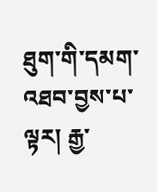ཐུག་གི་དམག་འཐབ་བྱས་པ་ལྟར། རྒྱ་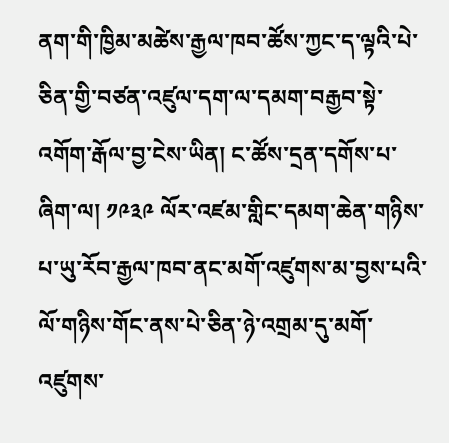ནག་གི་ཁྱིམ་མཚེས་རྒྱལ་ཁབ་ཚོས་ཀྱང་ད་ལྟའི་པེ་ཅིན་གྱི་བཙན་འཛུལ་དག་ལ་དམག་བརྒྱབ་སྟེ་འགོག་རྒོལ་བྱ་ངེས་ཡིན། ང་ཚོས་དྲན་དགོས་པ་ཞིག་ལ། ༡༩༣༩ ལོར་འཛམ་གླིང་དམག་ཆེན་གཉིས་པ་ཡུ་རོབ་རྒྱལ་ཁབ་ནང་མགོ་འཛུགས་མ་བྱས་པའི་ལོ་གཉིས་གོང་ནས་པེ་ཅིན་ཉེ་འགྲམ་དུ་མགོ་འཛུགས་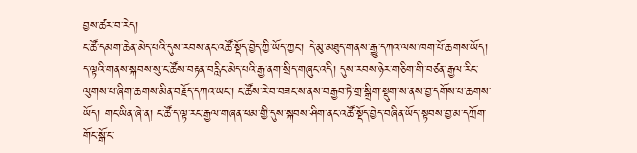བྱས་ཚར་བ་རེད།
ང་ཚོ་དམག་ཆེན་མེད་པའི་དུས་རབས་ནང་འཚོ་སྡོད་བྱེད་ཀྱི་ཡོད་ཀྱང་། དེ་མུ་མཐུད་གནས་རྒྱུ་དཀའ་ལས་ཁག་པོ་ཆགས་ཡོད། ད་ལྟའི་གནས་སྐབས་སུ་ང་ཚོས་བརྟན་བརླིང་མེད་པའི་རྒྱ་ནག་སྲིད་གཞུང་འདི། དུས་རབས་ཉེར་གཅིག་གི་བཙན་རྒྱལ་རིང་ལུགས་པ་ཞིག་ཆགས་མིན་བརྗོད་དཀའ་ཡང་། ང་ཚོས་རེ་བ་བཟང་ས་ནས་བརྒྱབ་ཏེ་གྲ་སྒྲིག་སྡུག་ས་ནས་བྱ་དགོས་པ་ཆགས་ཡོད། གང་ཡིན་ཞེ་ན། ང་ཚོ་ད་ལྟ་རང་རྒྱལ་གཞན་ཕམ་གྱི་དུས་སྐབས་ཤིག་ནང་འཚོ་སྡོད་བྱེད་བཞིན་ཡོད་སྟབས་བྱ་མ་དཀྲོག་གོང་སྒོ་ང་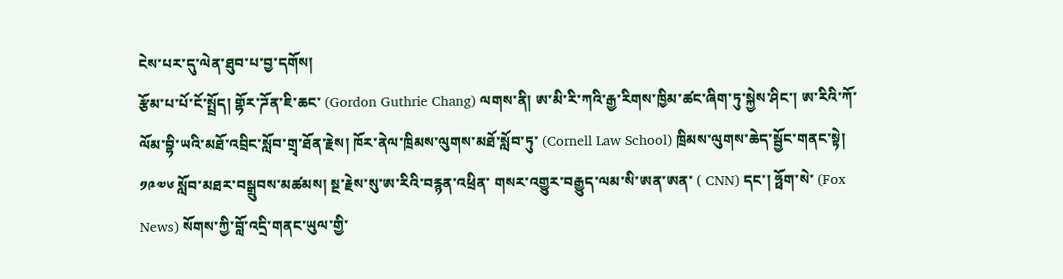ངེས་པར་དུ་ལེན་ཐུབ་པ་བྱ་དགོས།
རྩོམ་པ་པོ་ངོ་སྤྲོད། གྷོར་ཌོན་ཇི་ཆང་ (Gordon Guthrie Chang) ལགས་ནི། ཨ་མི་རི་ཀའི་རྒྱ་རིགས་ཁྱིམ་ཚང་ཞིག་ཏུ་སྐྱེས་ཤིང་། ཨ་རིའི་ཀོ་ལོམ་བྷི་ཡའི་མཐོ་འབྲིང་སློབ་གྲྭ་ཐོན་རྗེས། ཁོར་ནེལ་ཁྲིམས་ལུགས་མཐོ་སློབ་ཏུ་ (Cornell Law School) ཁྲིམས་ལུགས་ཆེད་སྦྱོང་གནང་སྟེ། ༡༩༧༦ སློབ་མཐར་བསྒྲུབས་མཚམས། སྔ་རྗེས་སུ་ཨ་རིའི་བརྙན་འཕྲིན་ གསར་འགྱུར་བརྒྱུད་ལམ་སི་ཨན་ཨན་ ( CNN) དང་། ཧྥོག་སེ་ (Fox News) སོགས་ཀྱི་བློ་འདྲི་གནང་ཡུལ་གྱི་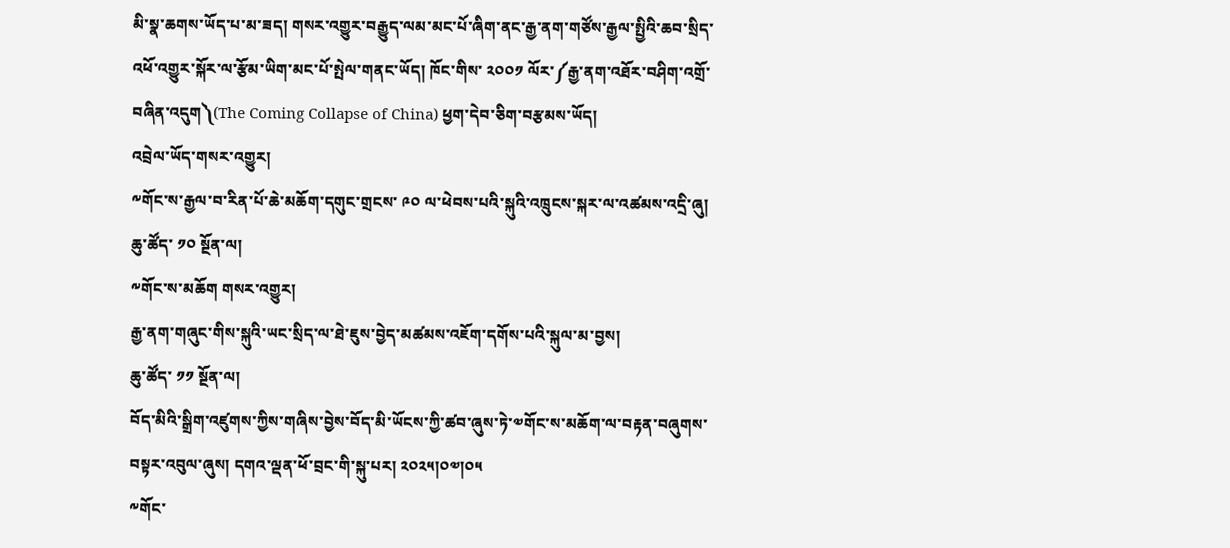མི་སྣ་ཆགས་ཡོད་པ་མ་ཟད། གསར་འགྱུར་བརྒྱུད་ལམ་མང་པོ་ཞིག་ནང་རྒྱ་ནག་གཙོས་རྒྱལ་སྤྱིའི་ཆབ་སྲིད་འཕོ་འགྱུར་སྐོར་ལ་རྩོམ་ཡིག་མང་པོ་སྤེལ་གནང་ཡོད། ཁོང་གིས་ ༢༠༠༡ ལོར་༼རྒྱ་ནག་འཐོར་བཤིག་འགྲོ་བཞིན་འདུག༽(The Coming Collapse of China) ཕྱག་དེབ་ཅིག་བརྩམས་ཡོད།
འབྲེལ་ཡོད་གསར་འགྱུར།
༸གོང་ས་རྒྱལ་བ་རིན་པོ་ཆེ་མཆོག་དགུང་གྲངས་ ༩༠ ལ་ཕེབས་པའི་སྐུའི་འཁྲུངས་སྐར་ལ་འཚམས་འདྲི་ཞུ།
ཆུ་ཚོད་ ༡༠ སྔོན་ལ།
༸གོང་ས་མཆོག གསར་འགྱུར།
རྒྱ་ནག་གཞུང་གིས་སྐུའི་ཡང་སྲིད་ལ་ཐེ་ཇུས་བྱེད་མཚམས་འཇོག་དགོས་པའི་སྐུལ་མ་བྱས།
ཆུ་ཚོད་ ༡༡ སྔོན་ལ།
བོད་མིའི་སྒྲིག་འཛུགས་ཀྱིས་གཞིས་བྱེས་བོད་མི་ཡོངས་ཀྱི་ཚབ་ཞུས་ཏེ་༧གོང་ས་མཆོག་ལ་བརྟན་བཞུགས་བསྟར་འབུལ་ཞུས། དགའ་ལྡན་ཕོ་བྲང་གི་སྐུ་པར། ༢༠༢༥།༠༧།༠༥
༸གོང་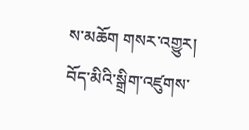ས་མཆོག གསར་འགྱུར།
བོད་མིའི་སྒྲིག་འཛུགས་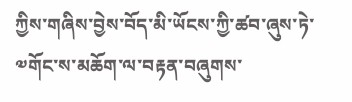ཀྱིས་གཞིས་བྱེས་བོད་མི་ཡོངས་ཀྱི་ཚབ་ཞུས་ཏེ་༧གོང་ས་མཆོག་ལ་བརྟན་བཞུགས་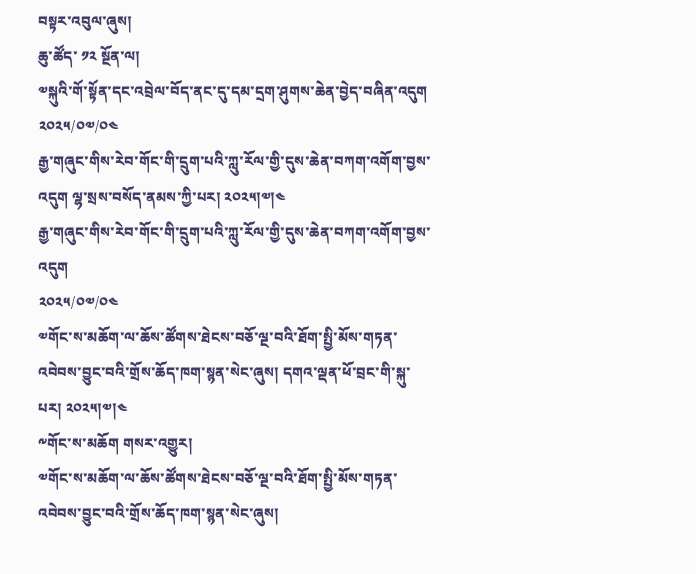བསྟར་འབུལ་ཞུས།
ཆུ་ཚོད་ ༡༢ སྔོན་ལ།
༧སྐུའི་གོ་སྟོན་དང་འབྲེལ་བོད་ནང་དུ་དམ་དྲག་ཤུགས་ཆེན་བྱེད་བཞིན་འདུག
༢༠༢༥/༠༧/༠༤
རྒྱ་གཞུང་གིས་རེབ་གོང་གི་དྲུག་པའི་ཀླུ་རོལ་གྱི་དུས་ཆེན་བཀག་འགོག་བྱས་འདུག ལྷ་སྲས་བསོད་ནམས་ཀྱི་པར། ༢༠༢༥།༧།༤
རྒྱ་གཞུང་གིས་རེབ་གོང་གི་དྲུག་པའི་ཀླུ་རོལ་གྱི་དུས་ཆེན་བཀག་འགོག་བྱས་འདུག
༢༠༢༥/༠༧/༠༤
༧གོང་ས་མཆོག་ལ་ཆོས་ཚོགས་ཐེངས་བཅོ་ལྔ་བའི་ཐོག་སྤྱི་མོས་གཏན་འབེབས་བྱུང་བའི་གྲོས་ཆོད་ཁག་སྙན་སེང་ཞུས། དགའ་ལྡན་ཕོ་བྲང་གི་སྐུ་པར། ༢༠༢༥།༧།༤
༸གོང་ས་མཆོག གསར་འགྱུར།
༧གོང་ས་མཆོག་ལ་ཆོས་ཚོགས་ཐེངས་བཅོ་ལྔ་བའི་ཐོག་སྤྱི་མོས་གཏན་འབེབས་བྱུང་བའི་གྲོས་ཆོད་ཁག་སྙན་སེང་ཞུས།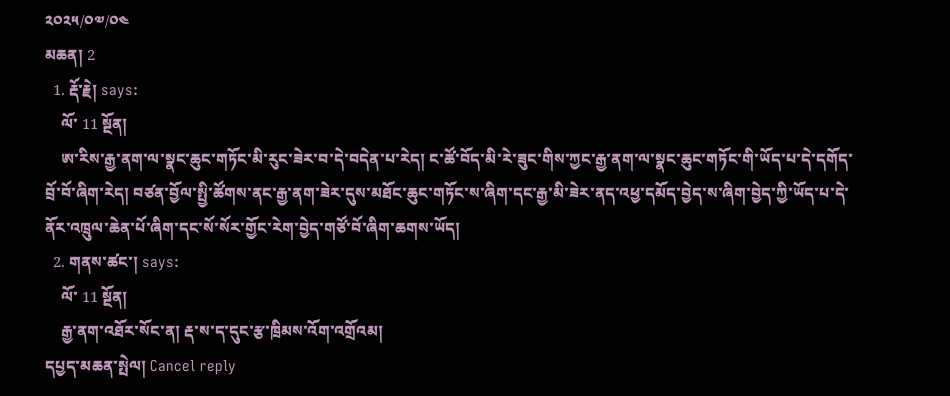༢༠༢༥/༠༧/༠༤
མཆན། 2
  1. རྡོ་རྗེ། says:
    ལོ་ 11 སྔོན།
    ཨ་རིས་རྒྱ་ནག་ལ་སྣང་ཆུང་གཏོང་མི་རུང་ཟེར་བ་དེ་བདེན་པ་རེད། ང་ཚོ་བོད་མི་རེ་ཟུང་གིས་ཀྱང་རྒྱ་ནག་ལ་སྣང་ཆུང་གཏོང་གི་ཡོད་པ་དེ་དགོད་བྲོ་བོ་ཞིག་རེད། བཙན་བྱོལ་སྤྱི་ཚོགས་ནང་རྒྱ་ནག་ཟེར་དུས་མཐོང་ཆུང་གཏོང་ས་ཞིག་དང་རྒྱ་མི་ཟེར་ནད་འཕྱ་དམོད་བྱེད་ས་ཞིག་བྱེད་ཀྱི་ཡོད་པ་དེ་ནོར་འཁྲུལ་ཆེན་པོ་ཞིག་དང་སོ་སོར་གྱོང་རེག་བྱེད་གཙོ་བོ་ཞིག་ཆགས་ཡོད།
  2. གནས་ཚང་། says:
    ལོ་ 11 སྔོན།
    རྒྱ་ནག་འཐོར་སོང་ན། རྡ་ས་ད་དུང་རྩ་ཁྲིམས་འོག་འགྲོའམ།
དཔྱད་མཆན་སྤེལ། Cancel reply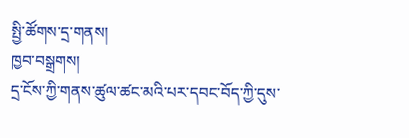སྤྱི་ཚོགས་དྲ་གནས།
ཁྱབ་བསྒྲགས།
དྲ་ངོས་ཀྱི་གནས་ཚུལ་ཚང་མའི་པར་དབང་བོད་ཀྱི་དུས་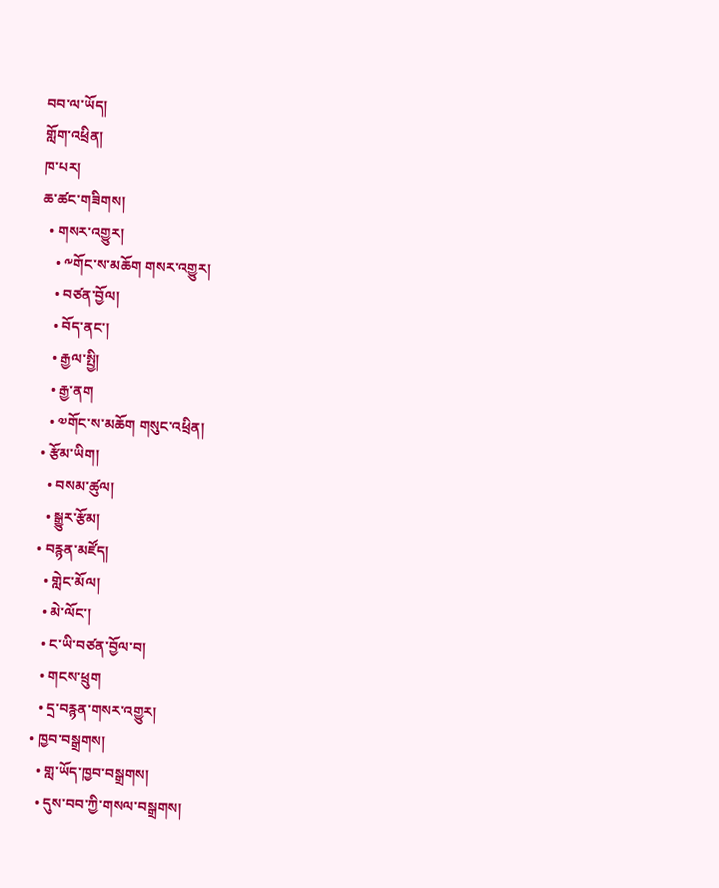བབ་ལ་ཡོད།
གློག་འཕྲིན།
ཁ་པར།
ཆ་ཚང་གཟིགས།
  • གསར་འགྱུར།
    • ༸གོང་ས་མཆོག གསར་འགྱུར།
    • བཙན་བྱོལ།
    • བོད་ནང་།
    • རྒྱལ་སྤྱི།
    • རྒྱ་ནག
    • ༧གོང་ས་མཆོག གསུང་འཕྲིན།
  • རྩོམ་ཡིག།
    • བསམ་ཚུལ།
    • སྒྱུར་རྩོམ།
  • བརྙན་མཛོད།
    • གླེང་མོལ།
    • མེ་ལོང་།
    • ང་ཡི་བཙན་བྱོལ་བ།
    • གངས་ཕྲུག
    • དྲ་བརྙན་གསར་འགྱུར།
  • ཁྱབ་བསྒྲགས།
    • གླ་ཡོད་ཁྱབ་བསྒྲགས།
    • དུས་བབ་ཀྱི་གསལ་བསྒྲགས།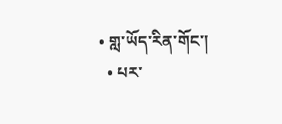• གླ་ཡོད་རིན་གོང་།
  • པར་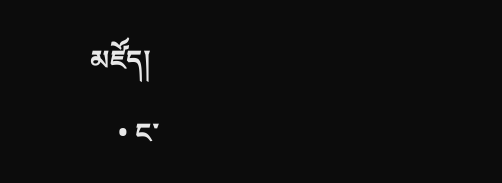མཛོད།
    • ང་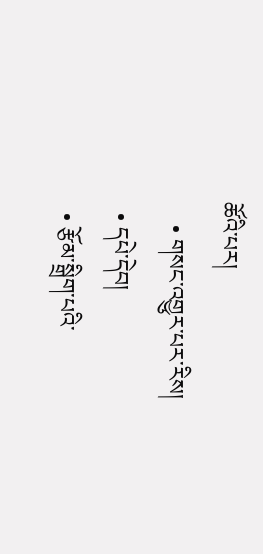ཚོའི་པར།
    • གསང་འགྱུར་པར་རིས།
  • དཔེ་དེབ།
  • རྩོམ་སྒྲིག་པའི་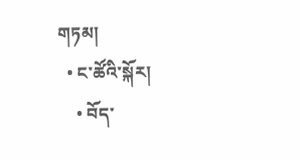གཏམ།
  • ང་ཚོའི་སྐོར།
    • བོད་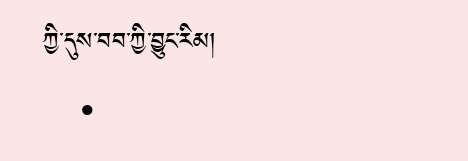ཀྱི་དུས་བབ་ཀྱི་བྱུང་རིམ།
    •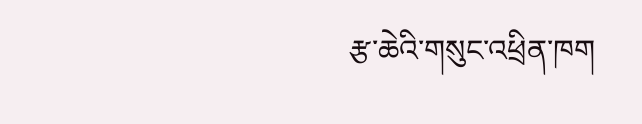རྩ་ཆེའི་གསུང་འཕྲིན་ཁག